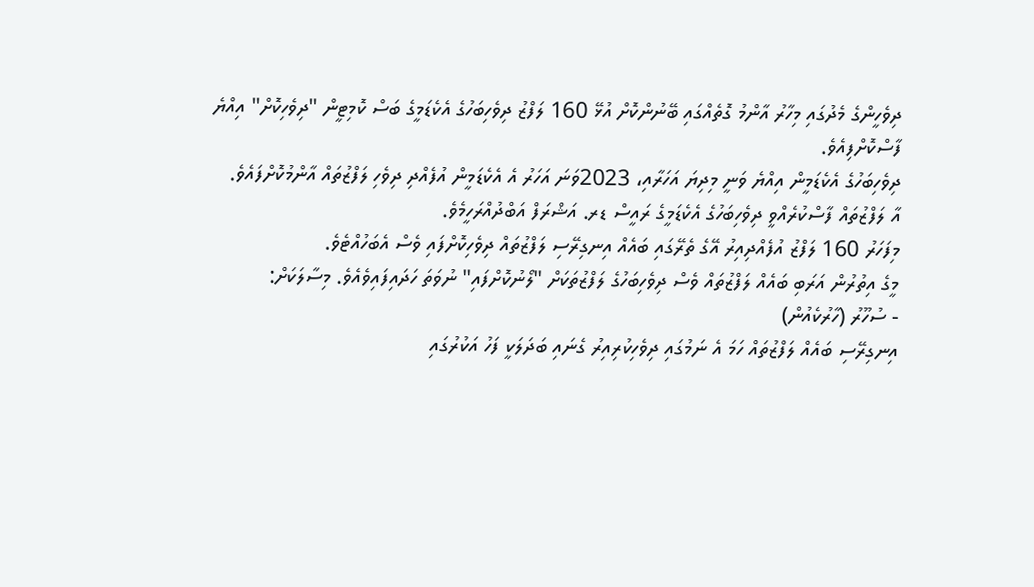ދިވެހީންގެ މެދުގައި މިހާރު އާންމު ގޮތެއްގައި ބޭނުންކޮށް އުޅޭ 160 ލަފްޒު ދިވެހިބަހުގެ އެކެޑަމީގެ ބަސް ކޮމިޓީން "ދިވެހިކޮށް" އިއްޔެ ފާސްކޮށްފިއެވެ.
ދިވެހިބަހުގެ އެކެޑަމީން އިއްޔެ ވަނީ މިދިޔަ އަހަރާއި، 2023ވަނަ އަހަރު އެ އެކެޑަމީން އުފެއްދި ދިވެހި ލަފްޒުތައް އާންމުކޮށްފައެވެ.
އާ ލަފްޒުތައް ފާސްކުރެއްވީ ދިވެހިބަހުގެ އެކެޑަމީގެ ރައީސް ޑރ. އަޝްރަފް އަބްދުއްރަހީމެވެ.
މިފަހަރު 160 ލަފްޒު އުފެއްދިއިރު އޭގެ ތެރޭގައި ބައެއް އިނގިރޭސި ލަފްޒުތައް ދިވެހިކޮށްފައި ވެސް އެބަހުއްޓެވެ.
މީގެ އިތުރުން އަރަބި ބައެއް ލަފްޒުތައް ވެސް ދިވެހިބަހުގެ ލަފްޒުތަކަށް "ލޯނުކޮށްފައި" ނުވަތަ ހަދައިފައިވެއެވެ. މިސާލަކަށް:
- ސުހޫރު (ހާރުކެއުން)
އިނގިރޭސި ބައެއް ލަފްޒުތައް ހަމަ އެ ނަމުގައި ދިވެހިކުރިއިރު ގެނައި ބަދަލަކީ ފަހު އަކުރުގައި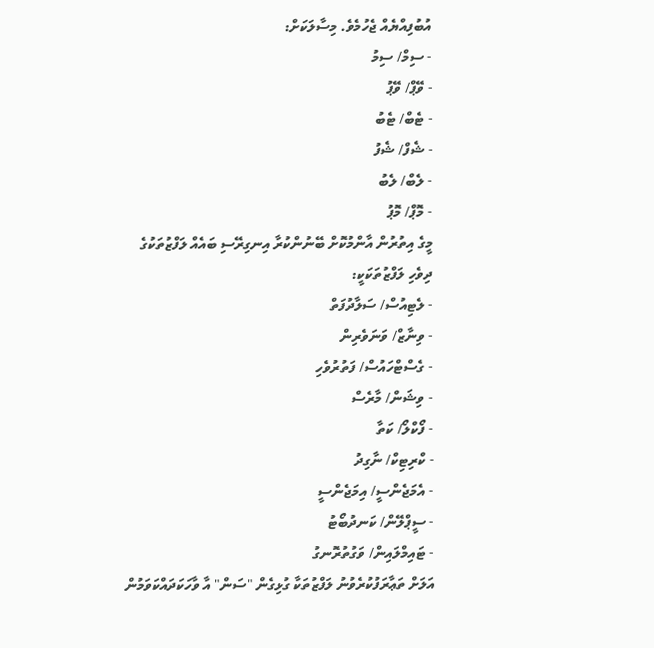އުބުފިއްޔެއް ޖެހުމެވެ. މިސާލަކަށް:
- ސިމް/ ސިމު
- ވޭޕް/ ވޭޕު
- ޓެބް/ ޓެބު
- ޝެފް/ ޝެފު
- ލެބް/ ލެބު
- މޮޕް/ މޮޕު
މީގެ އިތުރުން އާންމުކޮށް ބޭނުންކުރާ އިނގިރޭސި ބައެއް ލަފްޒުތަކުގެ ދިވެހި ލަފްޒުތަކަކީ:
- ލެޓިއުސް/ ސަލާދުފަތް
- ވިނާޒް/ ވަނަވެރިން
- ގެސްޓްހައުސް/ ފަތުރުވެހި
- ވިޝަން/ މާރެސް
- ފޯކްލޯ/ ކަތާ
- ކްރިޓިކް/ ނާގިދު
- އެމަޖެންސީ/ އިމަޖެންސީ
- ސީޕްލޭން/ ކަނދުބޯޓު
- ޓައިމްލައިން/ ވަގުތުރޮނގު
އަލަށް ތަޢާރަފުކުރެވުނު ލަފްޒުތަކާ ގުޅިގެން "ސަން" އާ ވާހަކަދައްކަވަމުން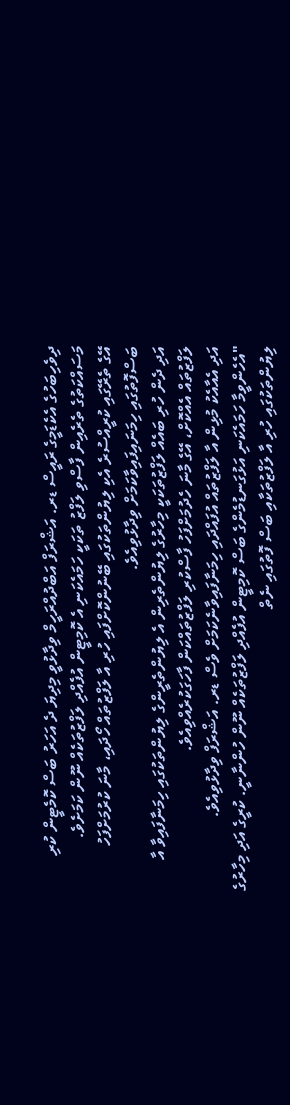ދިވެހިބަހުގެ އެކެޑަމީގެ ރައީސް ޑރ. އަޝްރަފް އަބްދުއްރަހީމް ވިދާޅުވީ މިދިޔަ ދެ އަހަރު ބަސް ކޮމެޓީން ކުރި މަސައްކަތުގެ ތެރެއިން ފާސްވި ލަފްޒު ތަކަކީ ހަމައެކަނި އެ ކޮމިޓީން އުފެއްދި ލަފްޒުތަކެއް ނޫން ކަމަށެވެ.
އޭގެ ތެރޭގައި ކުރީއްސުރެ އެކި ލިޔުންތަކުގައި ބޭނުންކޮށްފައި ހުރި އާ ލަފްޒުތައް ހޯދައި، މާނަ ކުރުމަށްފަހު ބަސްފޮތުގައި ހިމަނައިފައިވާކަމަށް ވިދާޅުވިއެވެ.
އަދި ދެން ހުރި ބައެއް ލަފްޒުތަކަކީ މިހާރުގެ ލިޔުންތެރިން އެ ލިޔުންތެރީންގެ ލިޔުންތަކުގައި ހިމަނާފައިވާ އާ ލަފްޒުތައް އެއްކޮށް، އޭގެ މާނަ ހެދުމަށްފަހު ފާސްކުރި ލަފްޒުތައްކަން ފާހަގަކުރެއްވިއެވެ.
އަދި އެއާއެކު މުޅިން އާ ލަފްޒުތައް އުފައްދައި ހިމަނާފައިވާނެކަމަށް ވެސް ޑރ. އަޝްރަފް ވިދާޅުވިއެވެ.
"އެހެންވީމާ ހަމައެކަނި އަޅުގަނޑުމެންގެ ބަސް ކޮމިޓީން އުފެއްދި ލަފްޒުތަކެއް ނޫން ހުންނާނީ. ކުރީގެ އަދި މިހާރުގެ ލިޔުންތަކުގައި ހުރި އާ ލަފްޒުތަކާއި ބަސް ފޮތުގައި ނެތް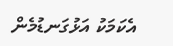އެކަމަކު އަޅުގަނޑުމެން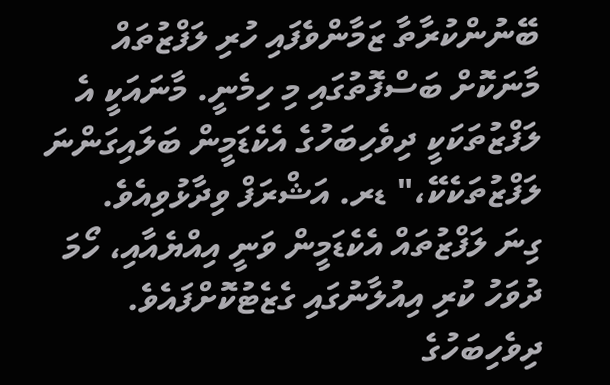ބޭނުންކުރާތާ ޒަމާންވެފައި ހުރި ލަފްޒުތައް މާނަކޮށް ބަސްފޮތުގައި މި ހިމެނީ. މާނައަކީ އެ ލަފްޒުތަކަކީ ދިވެހިބަހުގެ އެކެޑަމީން ބަލައިގަންނަ ލަފްޒުތަކެކޭ،" ޑރ. އަޝްރަފް ވިދާޅުވިއެވެ.
ގިނަ ލަފްޒުތައް އެކެޑަމީން ވަނީ އިއްޔެއާއި، ހޯމަ ދުވަހު ކުރި އިއުލާނުގައި ގެޒެޓުކޮށްފައެވެ. ދިވެހިބަހުގެ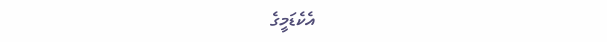އެކެޑަމީގެ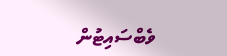ވެބްސައިޓުން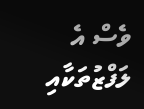ވެސް އެ ލަފްޒުތަކާއި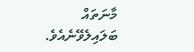މާނަތައް ބަލައިލެވޭނެއެވެ.